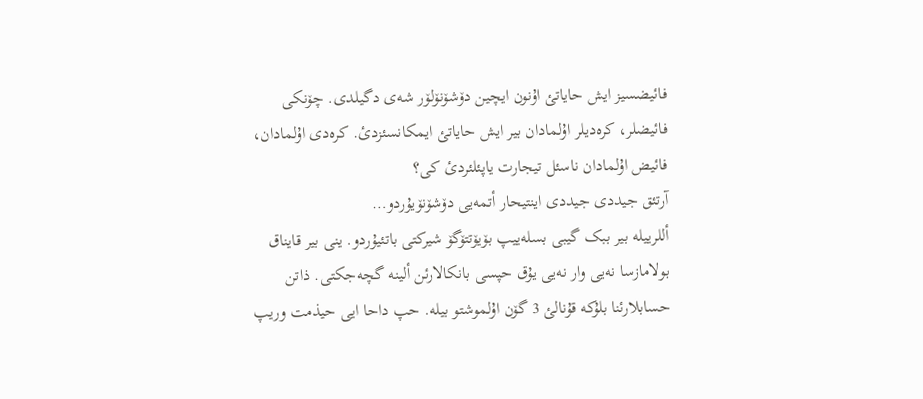فائیضسیز ایش حایاتئ اۇنون ایچین دۆشۆنۆلۆر شەی دگیلدی. چۆنکی فائیضلر، کرەدیلر اۇلمادان بیر ایش حایاتئ ایمکانسئزدئ. کرەدی اۇلمادان، فائیض اۇلمادان ناسئل تیجارت یاپئلئردئ کی؟
آرتئق جیددی جیددی اینتیحار أتمەیی دۆشۆنۆیۇردو…
أللرییلە بیر ببک گیبی بسلەییپ بۆیۆتتۆگۆ شیرکتی باتئیۇردو. ینی بیر قایناق بولامازسا نەیی وار نەیی یۇق حپسی بانکالارئن ألینە گچەجکتی. ذاتن حسابلارئنا بلۇکە قۇنالئ 3 گۆن اۇلموشتو بیلە. حپ داحا ایی حیذمت وریپ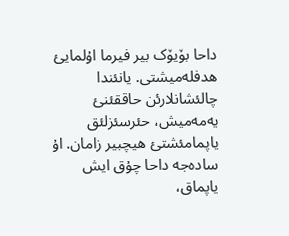داحا بۆیۆک بیر فیرما اۇلمایئ هدفلەمیشتی. یانئندا چالئشانلارئن حاققئنئ یەمەمیش، حئرسئزلئق یاپمامئشتئ هیچبیر زامان. اۇ سادەجە داحا چۇق ایش یاپماق،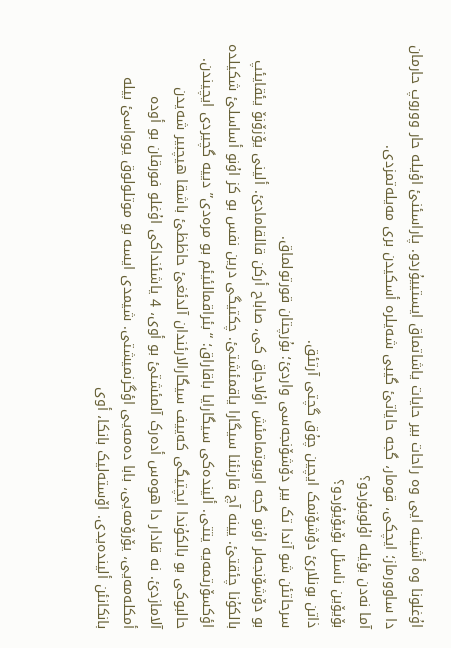اۇغلونا وە أشینە ایی وە راحات بیر حایات یاشاتماق ایستییۇردو. پاراسئنئ اؤیلە حار ووروپ حارمان دا ساوورماز؛ ایچکی، قومار، گجە حایاتئ گیبی شەیلرە أسکیدن بری مەیلەتمزدی.
آما نەدن بؤیلە اۇلویۇردو؟
بۆیۆین ناسئل بۆیۆیۇردو؟
ذاتن بونلارئ دۆشۆنمک ایچین چۇق گچتی آرتئق.
سرحاتئن شو آندا تک بیر دۆشۆنجەسی واردئ؛ بۇرچتان قورتولماق.
بو دۆشۆنجەلر اۇنو گجە اویوتمامئش اۇلاجاق کی، صاباح أرکن قالقامادئ. ألینی یۆزۆنۆ یئقایئپ بالکۇنا چئقتئ. یینە آچ قارنئنا سیگارا یاقمئشتئ. چکتیگی درین نفس بو کز اۇنو أساسلئ شکیلدە اؤکسۆرتمەیە یتتی. ألیندەکی سیگارایا باقاراق؛ “بئراقمالئیئم بو مرەدی” دییە گچیردی ایچیندن. حالبوکی بو بالکۇندا ایچتیگی کەییف سیگارالارئندان آلدئغئ حاظظئ باشقا هیچبیر شەیدن آلامازدئ. نە قادار دا هوەس أدەرک آلمئشتئ بو أوی، 4 یاشئنداکی اۇغلو فورقان بو أودە أمکلەمەیی، یۆرۆمەیی، بابا دەمەیی اؤگرنمیشتی. شیمدی ایسە بو موتلولوق یوواسئ بیلە بانکانئن ألیندەیدی. اۆستەلیک بانکا، أوی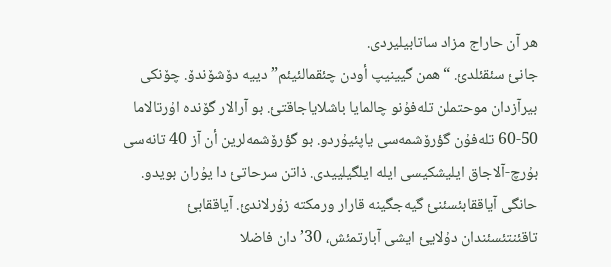هر آن حاراج مزاد ساتابیلیردی.
جانئ سئقئلدئ. “همن گیینیپ أودن چئقمالئیئم” دییە دۆشۆندۆ. چۆنکی بیرآزدان موحتملن تلەفۇنو چالمایا باشلایاجاقتئ. بو آرالار گۆندە اۇرتالاما 50-60 تلەفۇن گؤرۆشمەسی یاپئیۇردو. بو گؤرۆشمەلرین أن آز 40 تانەسی بۇرچ-آلاجاق ایلیشکیسی ایلە ایلگیلییدی. ذاتن سرحاتئ دا یۇران بویدو. حانگی آیاققابئسئنئ گیەجگینە قارار ورمکتە زۇرلاندئ. آیاققابئ تاقئنتئسئندان دۇلایئ ایشی آبارتمئش، 30’دان فاضلا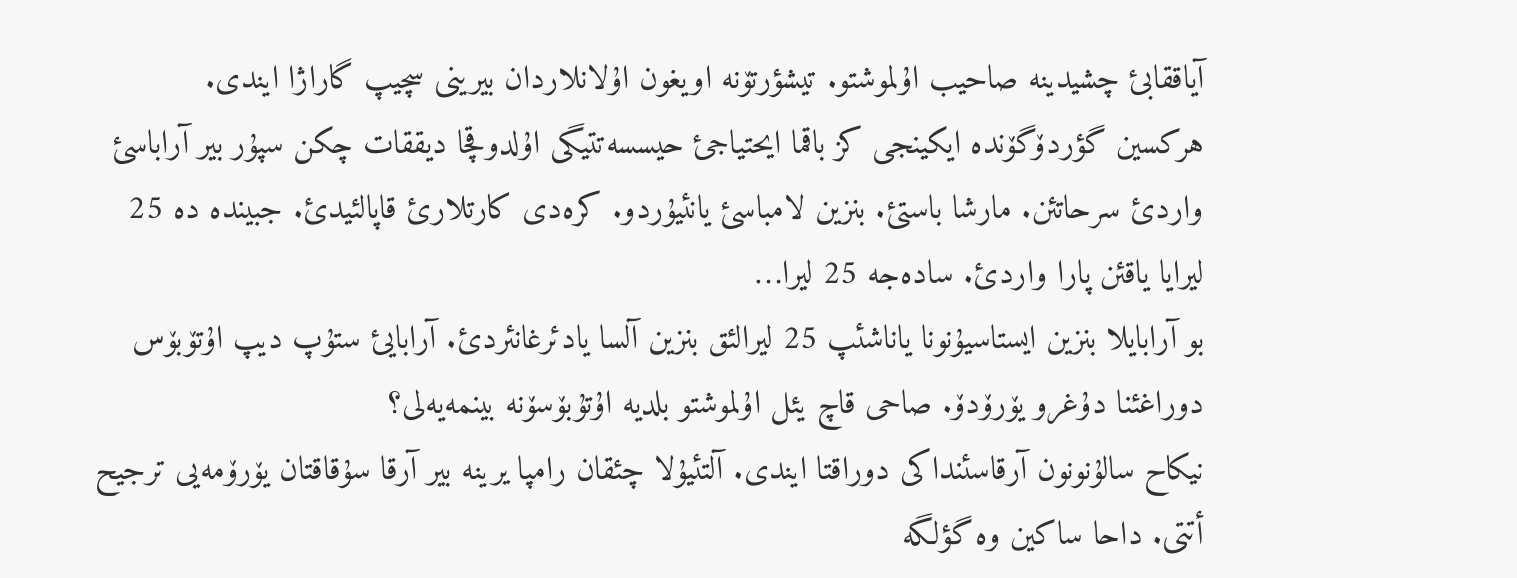آیاققابئ چشیدینە صاحیب اۇلموشتو. تیشؤرتۆنە اویغون اۇلانلاردان بیرینی سچیپ گاراژا ایندی.
هرکسین گؤردۆگۆندە ایکینجی کز باقما ایحتیاجئ حیسسەتتیگی اۇلدوقچا دیققات چکن سپۇر بیر آراباسئ واردئ سرحاتئن. مارشا باستئ. بنزین لامباسئ یانئیۇردو. کرەدی کارتلارئ قاپالئیدئ. جبیندە دە 25 لیرایا یاقئن پارا واردئ. سادەجە 25 لیرا…
بو آرابایلا بنزین ایستاسیۇنونا یاناشئپ 25 لیرالئق بنزین آلسا یادئرغانئردئ. آرابایئ ستۇپ دیپ اۇتۆبۆس دوراغئنا دۇغرو یۆرۆدۆ. صاحی قاچ یئل اۇلموشتو بلدیە اۇتۇبۆسۆنە بینمەیەلی؟
نیکاح سالۇنونون آرقاسئنداکی دوراقتا ایندی. آلتئیۇلا چئقان رامپا یرینە بیر آرقا سۇقاقتان یۆرۆمەیی ترجیح أتتی. داحا ساکین وە گؤلگە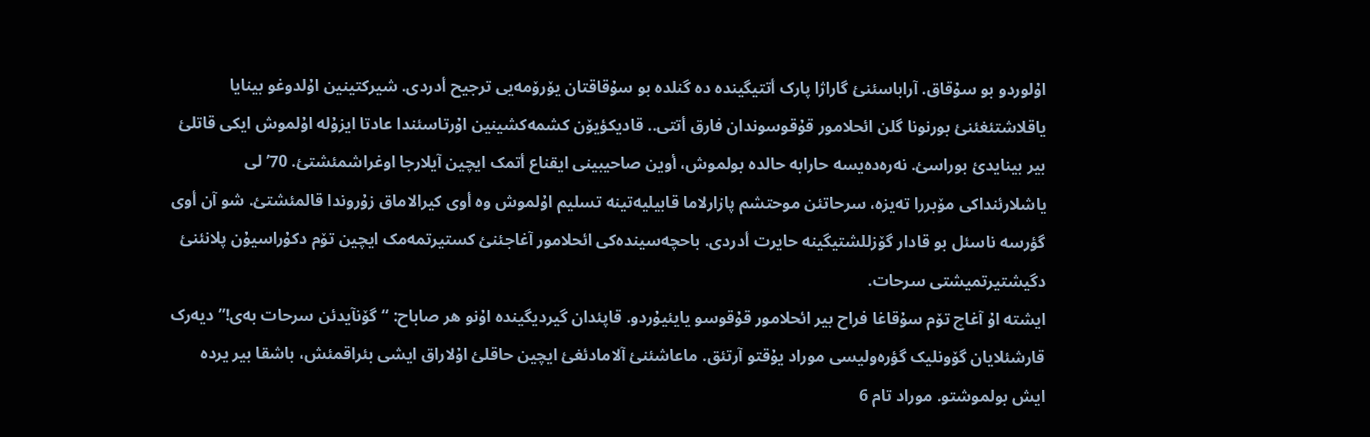اۇلوردو بو سۇقاق. آراباسئنئ گاراژا پارک أتتیگیندە دە گنلدە بو سۇقاقتان یۆرۆمەیی ترجیح أدردی. شیرکتینین اۇلدوغو بینایا یاقلاشتئغئنئ بورنونا گلن ائحلامور قۇقوسوندان فارق أتتی.. قادیکؤیۆن کشمەکشینین اۇرتاسئندا عادتا ایزۇلە اۇلموش ایکی قاتلئ بیر بینایدئ بوراسئ. نەرەدەیسە حارابە حالدە بولموش، أوین صاحیبینی ایقناع أتمک ایچین آیلارجا اوغراشمئشتئ. 70’لی یاشلارئنداکی مۆبررا تەیزە، سرحاتئن موحتشم پازارلاما قابیلیەتینە تسلیم اۇلموش وە أوی کیرالاماق زۇروندا قالمئشتئ. شو آن أوی گؤرسە ناسئل بو قادار گۆزللشتیگینە حایرت أدردی. باحچەسیندەکی ائحلامور آغاجئنئ کستیرتمەمک ایچین تۆم دکۇراسیۇن پلانئنئ دگیشتیرتمیشتی سرحات.
ایشتە اۇ آغاچ تۆم سۇقاغا فراح بیر ائحلامور قۇقوسو یایئیۇردو. قاپئدان گیردیگیندە اۇنو هر صاباح: “گۆنآیدئن سرحات بەی!” دیەرک قارشئلایان گۆونلیک گؤرەولیسی موراد یۇقتو آرتئق. ماعاشئنئ آلامادئغئ ایچین حاقلئ اۇلاراق ایشی بئراقمئش، باشقا بیر یردە ایش بولموشتو. موراد تام 6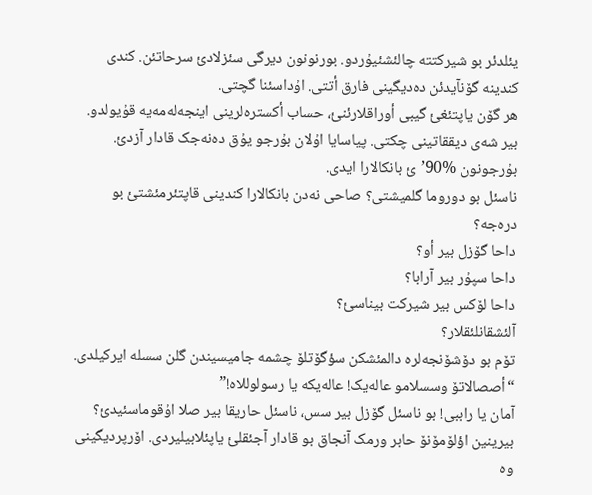یئلدئر بو شیرکتتە چالئشئیۇردو. بورنونون دیرگی سئزلادئ سرحاتئن. کندی کندینە گۆنآیدئن دەدیگینی فارق أتتی. اۇداسئنا گچتی.
هر گۆن یاپتئغئ گیبی أوراقلارئنئ، حساب أکسترەلرینی اینجەلەمەیە قۇیولدو. بیر شەی دیققاتینی چکتی. پیاسایا اۇلان بۇرجو یۇق دەنەجک قادار آزدئ. بۇرجونون %90’ئ بانکالارا ایدی.
ناسئل بو دوروما گلمیشتی؟ صاحی نەدن بانکالارا کندینی قاپتئرمئشتئ بو درەجە؟
داحا گۆزل بیر أو؟
داحا سپۇر بیر آرابا؟
داحا لۆکس بیر شیرکت بیناسئ؟
آلئشقانلئقلار؟
تۆم بو دۆشۆنجەلرە دالمئشکن سؤگۆتلۆ چشمە جامیسیندن گلن سسلە ایرکیلدی.
“أصصالاتۆ وسسلامو عالەیک! عالەیکە یا رسولوللاە!”
آمان یا راببی! بو ناسئل گۆزل بیر سس، ناسئل حاریقا بیر صلا اۇقوماسئیدئ؟ بیرینین اؤلۆمۆنۆ حابر ورمک آنجاق بو قادار آجئقلئ یاپئلابیلیردی. اۆرپردیگینی وە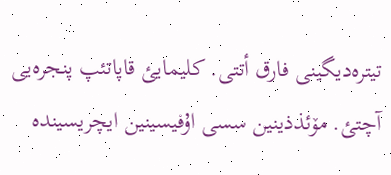تیترەدیگینی فارق أتتی. کلیمایئ قاپاتئپ پنجرەیی آچتئ. مۆئذذینین سسی اۇفیسینین ایچریسیندە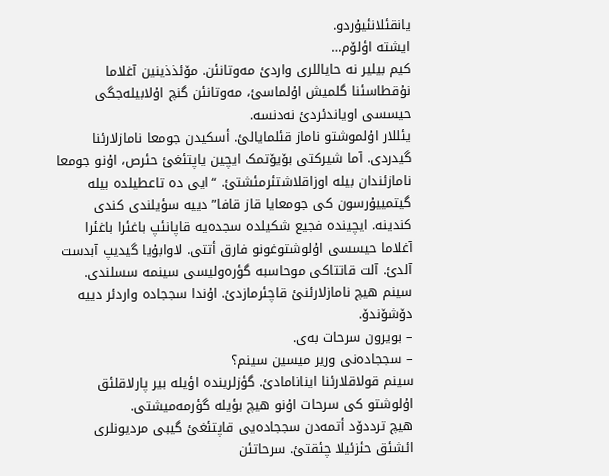یانقئلانئیۇردو.
ایشتە اؤلۆم…
کیم بیلیر نە حایاللری واردئ مەوتانئن. مۆئذذینین آغلاما نۇقطاسئنا گلمیش اۇلماسئ، مەوتانئن گنچ اۇلابیلەجگی حیسسی اویاندئردئ نەدنسە.
یئللار اۇلموشتو ناماز قئلمایالئ. أسکیدن جومعا نامازلارئنا گیدردی. آما شیرکتی بۆیۆتمک ایچین یاپتئغئ حئرص، اۇنو جومعا نامازئندان بیلە اوزاقلاشتئرمئشتئ. “ایی دە تاعطیلدە بیلە گیتمییۇرسون کی جومعایا قاز قافا” دییە سؤیلندی کندی کندینە. ایچیندە فجیع شکیلدە سجدەیە قاپانئپ باغئرا باغئرا آغلاما حیسسی اۇلوشتوغونو فارق أتتی. لاوابۇیا گیدیپ آبدست آلدئ. آلت قاتتاکی موحاسبە گؤرەولیسی سینمە سسلندی. سینم هیچ نامازلارئنئ قاچئرمازدئ. اۇندا سججادە واردئر دییە دۆشۆندۆ.
– بویرون سرحات بەی.
– سججادەنی وریر میسین سینم؟
سینم قولاقلارئنا اینانامادئ. گؤزلریندە اؤیلە بیر پارلاقلئق اۇلوشتو کی سرحات اۇنو هیچ بؤیلە گؤرمەمیشتی.
هیچ ترددۆد أتمەدن سججادەیی قاپتئغئ گیبی مردیونلری ائشئق حئزئیلا چئقتئ. سرحاتئن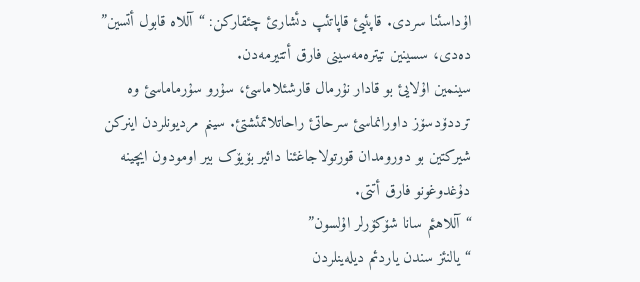اۇداسئنا سردی. قاپئیئ قاپاتئپ دئشارئ چئقارکن: “آللاە قابول أتسین” دەدی، سسینین تیترەمەسینی فارق أتتیرمەدن.
سینمین اۇلایئ بو قادار نۇرمال قارشئلاماسئ، سۇرو سۇرماماسئ وە ترددۆدسۆز داورانماسئ سرحاتئ راحاتلاتمئشتئ. سینم مردیونلردن اینرکن شیرکتین بو دورومدان قورتولاجاغئنا دائیر بۆیۆک بیر اومودون ایچینە دۇغدوغونو فارق أتتی.
“آللاهئم سانا شۆکۆرلر اۇلسون”
“یالنئز سندن یاردئم دیلەینلردن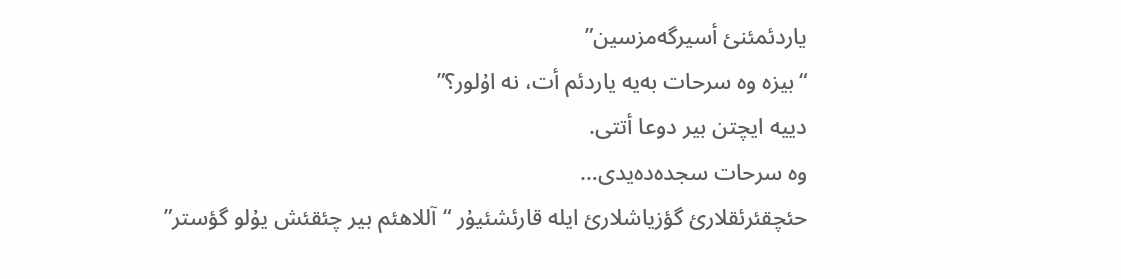یاردئمئنئ أسیرگەمزسین”
“بیزە وە سرحات بەیە یاردئم أت، نە اۇلور؟”
دییە ایچتن بیر دوعا أتتی.
وە سرحات سجدەدەیدی…
حئچقئرئقلارئ گؤزیاشلارئ ایلە قارئشئیۇر “آللاهئم بیر چئقئش یۇلو گؤستر”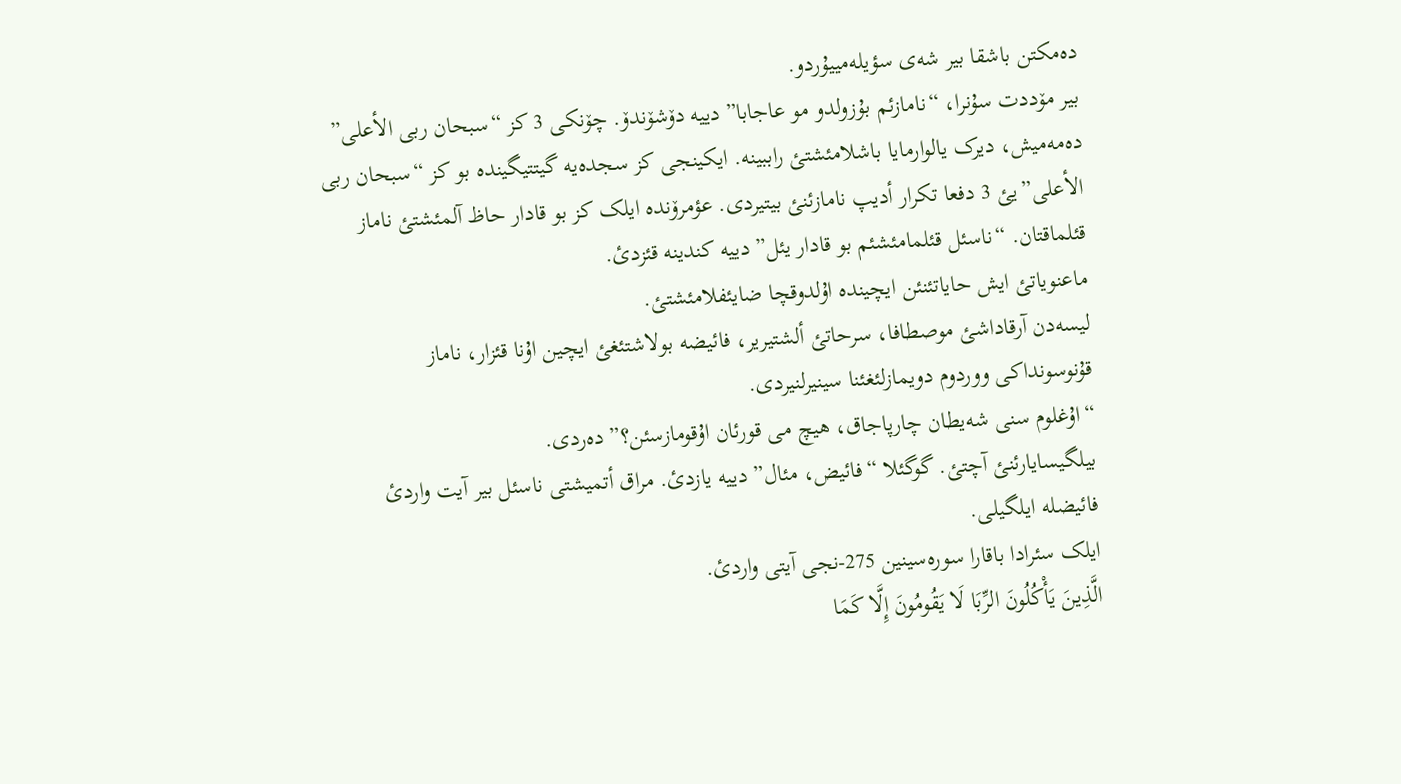دەمکتن باشقا بیر شەی سؤیلەمییۇردو.
بیر مۆددت سۇنرا، “نامازئم بۇزولدو مو عاجابا” دییە دۆشۆندۆ. چۆنکی 3 کز “سبحان ربی الأعلی” دەمەمیش، دیرک یالوارمایا باشلامئشتئ راببینە. ایکینجی کز سجدەیە گیتتیگیندە بو کز “سبحان ربی الأعلی”یئ 3 دفعا تکرار أدیپ نامازئنئ بیتیردی. عؤمرۆندە ایلک کز بو قادار حاظ آلمئشتئ ناماز قئلماقتان. “ناسئل قئلمامئشئم بو قادار یئل” دییە کندینە قئزدئ.
ماعنویاتئ ایش حایاتئنئن ایچیندە اۇلدوقچا ضایئفلامئشتئ.
لیسەدن آرقاداشئ موصطافا، سرحاتئ ألشتیریر، فائیضە بولاشتئغئ ایچین اۇنا قئزار، ناماز قۇنوسونداکی ووردوم دویمازلئغئنا سینیرلنیردی.
“اۇغلوم سنی شەیطان چارپاجاق، هیچ می قورئان اۇقومازسئن؟” دەردی.
بیلگیسایارئنئ آچتئ. گوگئلا “فائیض، مئال” دییە یازدئ. مراق أتمیشتی ناسئل بیر آیت واردئ فائیضلە ایلگیلی.
ایلک سئرادا باقارا سورەسینین 275-نجی آیتی واردئ.
الَّذِينَ يَأْكُلُونَ الرِّبَا لَا يَقُومُونَ إِلَّا كَمَا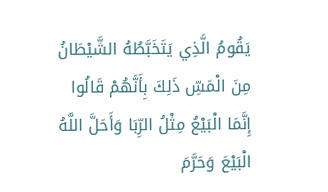يَقُومُ الَّذِي يَتَخَبَّطُهُ الشَّيْطَانُ مِنَ الْمَسِّ ذَلِكَ بِأَنَّهُمْ قَالُوا إِنَّمَا الْبَيْعُ مِثْلُ الرِّبَا وَأَحَلَّ اللَّهُ الْبَيْعَ وَحَرَّمَ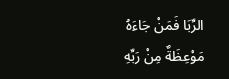الرِّبَا فَمَنْ جَاءَهُ مَوْعِظَةٌ مِنْ رَبِّهِ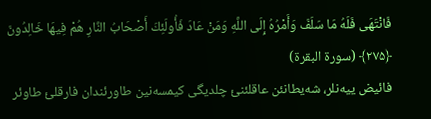فَانْتَهَى فَلَهُ مَا سَلَفَ وَأَمْرُهُ إِلَى اللَّهِ وَمَنْ عَادَ فَأُولَئِكَ أَصْحَابُ النَّارِ هُمْ فِيهَا خَالِدُونَ ﴿۲۷۵﴾ (سورة البقرة)
فائیض ییەنلر، شەیطانئن عاقلئنئ چلدیگی کیمسەنین طاورئندان فارقلئ طاوئر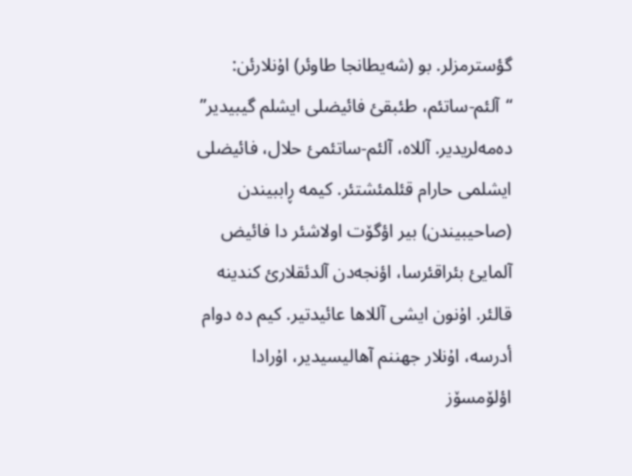گؤسترمزلر. بو (شەیطانجا طاوئر) اۇنلارئن: “آلئم-ساتئم، طئبقئ فائیضلی ایشلم گیبیدیر” دەمەلریدیر. آللاە، آلئم-ساتئمئ حلال، فائیضلی ایشلمی حارام قئلمئشتئر. کیمە ڕاببیندن (صاحیبیندن) بیر اؤگۆت اولاشئر دا فائیض آلمایئ بئراقئرسا، اؤنجەدن آلدئقلارئ کندینە قالئر. اۇنون ایشی آللاها عائیدتیر. کیم دە دوام أدرسە، اۇنلار جهننم آهالیسیدیر، اۇرادا اؤلۆمسۆز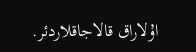اۇلاراق قالاجاقلاردئر.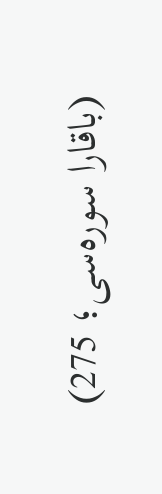(باقارا سورەسی؛ 275)